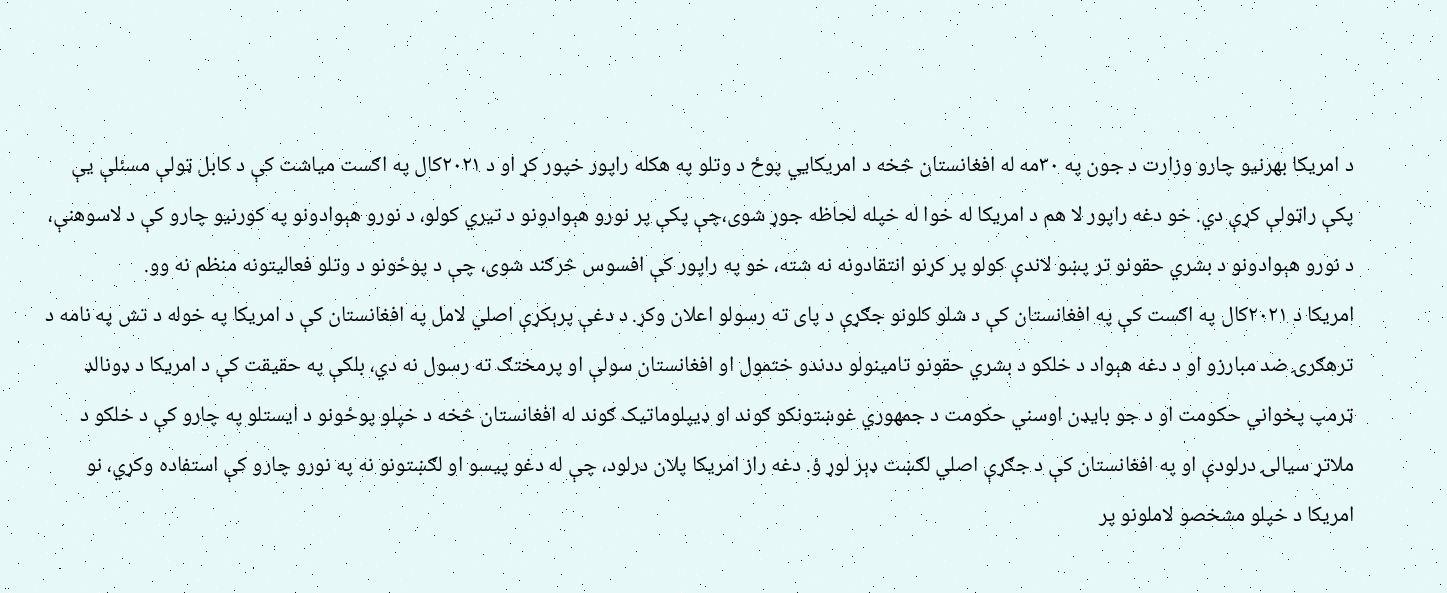د امريکا بهرنيو چارو وزارت د جون په ۳۰مه له افغانستان څخه د امريکايي پوځ د وتلو په هکله راپور خپور کړ او د ۲۰۲۱کال په اګست مياشت کې د کابل ټولې مسئلې یې پکې راټولې کړې دي. خو دغه راپور لا هم د امريکا له خوا له خپله لحاظه جوړ شوی،چې پکې پر نورو هېوادونو د تيري کولو، د نورو هېوادونو په کورنيو چارو کې د لاسوهنې، د نورو هېوادونو د بشري حقونو تر پښو لاندې کولو پر کړنو انتقادونه نه شته، خو په راپور کې افسوس څرګند شوی، چې د پوځونو د وتلو فعاليتونه منظم نه وو.
امريکا د ۲۰۲۱کال په اګست کې په افغانستان کې د شلو کلونو جګړې د پای ته رسولو اعلان وکړ. د دغې پرېکړې اصلي لامل په افغانستان کې د امريکا په خوله د تش په نامه د ترهګرۍ ضد مبارزو او د دغه هېواد د خلکو د بشري حقونو تامينولو ددندو ختمول او افغانستان سولې او پرمختګ ته رسول نه دي، بلکې په حقيقت کې د امريکا د ډونالډ ټرمپ پخواني حکومت او د جو بايډن اوسني حکومت د جمهوري غوښتونکو ګوند او ډيپلوماتيک ګوند له افغانستان څخه د خپلو پوځونو د ايستلو په چارو کې د خلکو د ملاتړ سيالۍ درلودې او په افغانستان کې د جګړې اصلي لګښت ډېر لوړ ؤ. دغه راز امريکا پلان درلود، چې له دغو پیسو او لګښتونو نه په نورو چارو کې استفاده وکړي، نو امريکا د خپلو مشخصو لاملونو پر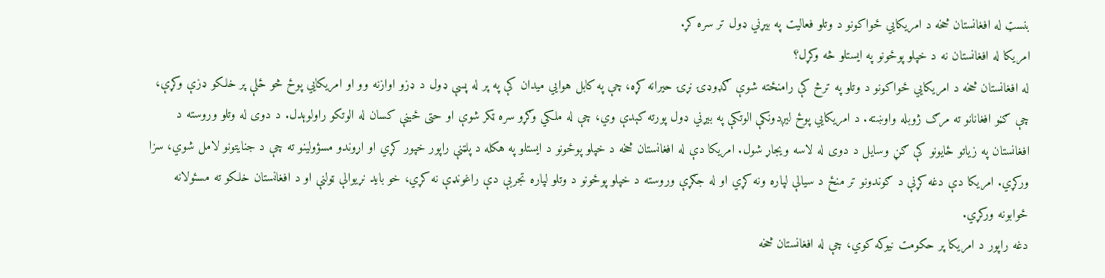بنسټ له افغانستان څخه د امريکايي ځواکونو د وتلو فعاليت په بيړني ډول تر سره کړ.
امريکا له افغانستان نه د خپلو پوځونو په ایستلو څه وکړل؟
له افغانستان څخه د امريکايي ځواکونو د وتلو په ترڅ کې رامنځته شوې ګډوډۍ نړۍ حیرانه کړه، چې په کابل هوايي ميدان کې په پر له پسې ډول د ډزو اوازنه وو او امريکايي پوځ څو ځلې پر خلکو ډزې وکړې، چې ګڼو افغانانو ته مرګ ژوبله واوښته. د امريکايي پوځ ليږدونکې الوتکې په بيړني ډول پورته کېدې وي، چې له ملکي وګړو سره ټکر شوې او حتی ځینې کسان له الوتکو راولوېدل. د دوی له وتلو وروسته د افغانستان په زياتو ځايونو کې ګڼ وسایل د دوی له لاسه ویجاړ شول. امريکا دې له افغانستان څخه د خپلو پوځونو د ايستلو په هکله د پلټنې راپور خپور کړي او اړوندو مسؤولینو ته چې د جنایتونو لامل شوي، سزا ورکړي. امريکا دې دغه کړنې د ګوندونو تر منځ د سيالې لپاره ونه کړي او له جګړې وروسته د خپلو پوځونو د وتلو لپاره تجربې دې راغونډې نه کړي، خو بايد نړيوالې ټولنې او د افغانستان خلکو ته مسئولانه ځوابونه ورکړي.
دغه راپور د امريکا پر حکومت نيوکه کوي، چې له افغانستان څخه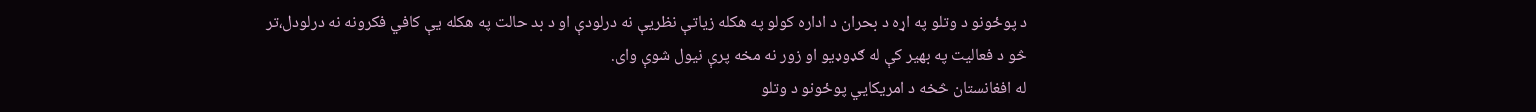د پوځونو د وتلو په اړه د بحران د اداره کولو په هکله زياتې نظريې نه درلودې او د بد حالت په هکله يې کافي فکرونه نه درلودل،تر څو د فعاليت په بهير کې له ګډوډیو او زور نه مخه پرې نیول شوې وای.
له افغانستان څخه د امريکايي پوځونو د وتلو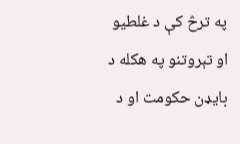په ترڅ کې د غلطيو او تېروتنو په هکله د بايډن حکومت او د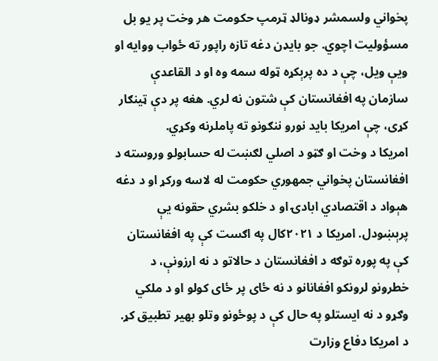پخواني ولسمشر ډونالډ ټرمپ حکومت هر وخت پر یو بل مسؤولیت اچوي. جو بايډن دغه تازه راپور ته ځواب ووایه او ویې ویل، چې د ده پرېکړه ټوله سمه وه او د القاعدې سازمان په افغانستان کې شتون نه لري. هغه پر دې ټينګار کړی، چې امريکا بايد نورو ننګونو ته پاملرنه وکړي.
امريکا د وخت او ګټو د اصلي لګښت له حسابولو وروسته د افغانستان پخواني جمهوري حکومت له لاسه ورکړ او د دغه هېواد د اقتصادي ابادۍ او د خلکو بشري حقونه یې پرېښودل. امريکا د ۲۰۲۱کال په اګست کې په افغانستان کې په پوره توګه د افغانستان د حالاتو د نه ارزونې، د خطرونو لرونکو افغانانو د نه ځای پر ځای کولو او د ملکي وګړو د نه ايستلو په حال کې د پوځونو وتلو بهير تطبيق کړ. د امريکا دفاع وزارت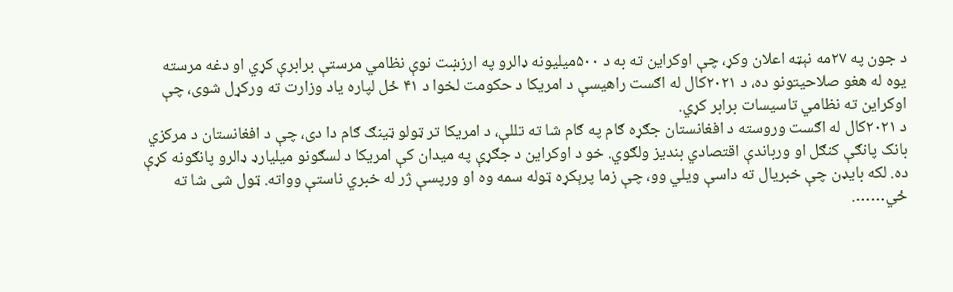د جون په ۲۷مه نېټه اعلان وکړ، چې اوکراين ته به د ۵۰۰ميليونه ډالرو په ارزښت نوې نظامي مرستې برابرې کړي او دغه مرسته یوه له هغو صلاحیتونو ده، د ۲۰۲۱کال له اګست راهيسې د امريکا د حکومت لخوا د ۴۱ ځل لپاره ياد وزارت ته ورکړل شوی، چې اوکراين ته نظامي تاسيسات برابر کړي.
د ۲۰۲۱کال له اګست وروسته د افغانستان جګړه ګام په ګام شا ته تللې، د امريکا تر ټولو ټينګ ګام دا دی، چې د افغانستان د مرکزي بانک پانګې کنګل او ورباندې اقتصادي بنديز ولګوي. خو د اوکراين د جګړې په ميدان کې امريکا د لسګونو ميليارډ ډالرو پانګونه کړې ده. لکه بايډن چې خبريال ته داسې ويلي وو، چې زما پرېکړه ټوله سمه وه او ورپسې ژر له خبري ناستې وواته. ټول شی شا ته ځي…….